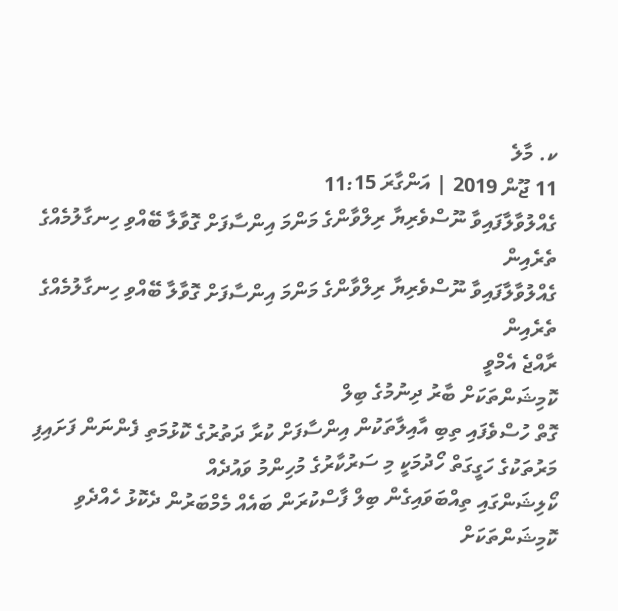ކ. މާލެ
11 ޖޫން 2019 | އަންގާރަ 11:15
ގެއްލުވާލާފައިވާ ނޫސްވެރިޔާ ރިލްވާންގެ މަންމަ އިންސާފަށް ގޮވާލާ ބޭއްވި ހިނގާލުމެއްގެ ތެރެއިން
ގެއްލުވާލާފައިވާ ނޫސްވެރިޔާ ރިލްވާންގެ މަންމަ އިންސާފަށް ގޮވާލާ ބޭއްވި ހިނގާލުމެއްގެ ތެރެއިން
ރާއްޖެ އެމްވީ
ކޮމިޝަންތަކަށް ބާރު ދިނުމުގެ ބިލް
ގޮތް ހުސްވެފައި ތިބި އާއިލާތަކުން އިންސާފަށް ކުރާ ދަތުރުގެ ކޮޅުމަތި ފެންނަން ފަށައިފި
މަރުތަކުގެ ހަގީގަތް ހޯދުމަކީ މި ސަރުކާރުގެ މުހިންމު ވައުދެއް
ކޯލިޝަންގައި ތިއްބަވައިގެން ބިލް ފާސްކުރަން ބައެއް މެމްބަރުން ދެކޮޅު ހެއްދެވި
ކޮމިޝަންތަކަށް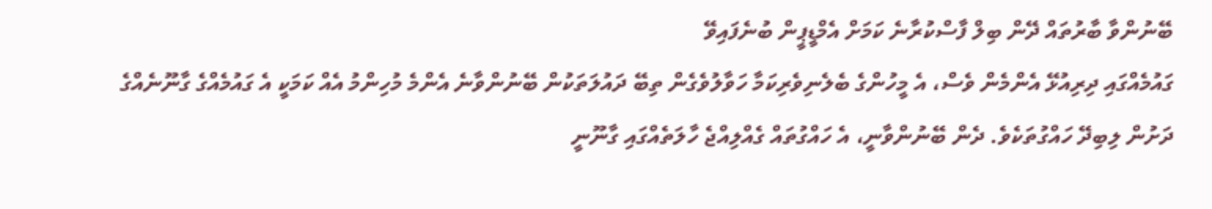ބޭނުންވާ ބާރުތައް ދޭން ބިލް ފާސްކުރާނެ ކަމަށް އެމްޑީޕީން ބުނެފައިވޭ
ގައުމެއްގައި ދިރިއުޅޭ އެންމެން ވެސް، އެ މީހުންގެ ބެލެނިވެރިކަމާ ހަވާލުވެގެން ތިބޭ ދައުލަތަކުން ބޭނުންވާނެ އެންމެ މުހިންމު އެއް ކަމަކީ އެ ގައުމެއްގެ ގާނޫނެއްގެ ދަށުން ލިބިދޭ ހައްގުތަކެވެ. ދެން ބޭނުންވާނީ، އެ ހައްގުތައް ގެއްލިއްޖެ ހާލަތެއްގައި ގާނޫނީ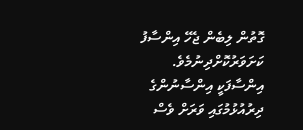ގޮތުން ލިބެން ޖެހޭ އިންސާފު ކަށަވަރުކޮށްދިނުމެވެ.
އިންސާފަކީ އިންސާނުންގެ ދިރުއުޅުމުގައި ވަރަށް ވެސް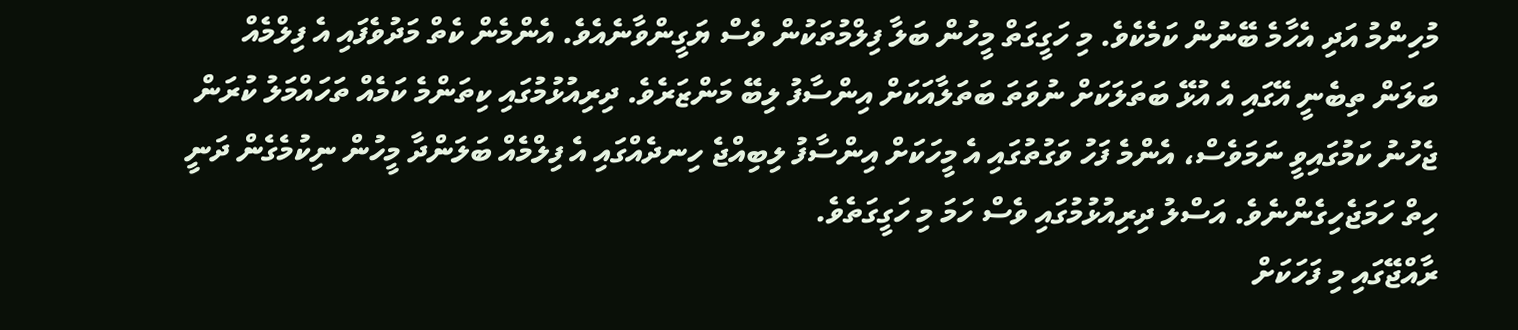މުހިންމު އަދި އެހާމެ ބޭނުން ކަމެކެވެ. މި ހަގީގަތް މީހުން ބަލާ ފިލްމުތަކުން ވެސް ޔަގީންވާނެއެވެ. އެންމެން ކެތް މަދުވެފައި އެ ފިލްމެއް ބަލަން ތިބެނީ އޭގައި އެ އުޅޭ ބަތަލަކަށް ނުވަތަ ބަތަލާއަކަށް އިންސާފު ލިބޭ މަންޒަރެވެ. ދިރިއުޅުމުގައި ކިތަންމެ ކަމެއް ތަހައްމަލު ކުރަން ޖެހުނު ކަމުގައިވީ ނަމަވެސް، އެންމެ ފަހު ވަގުތުގައި އެ މީހަކަށް އިންސާފު ލިބިއްޖެ ހިނދެއްގައި އެ ފިލްމެއް ބަލަންދާ މީހުން ނިކުމެގެން ދަނީ ހިތް ހަމަޖެހިގެންނެވެ. އަސްލު ދިރިއުޅުމުގައި ވެސް ހަމަ މި ހަގީގަތެވެ.
ރާއްޖޭގައި މި ފަހަކަށް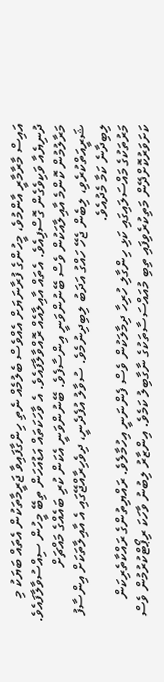އައިސް މާރާމާރީ އާންމުވެ، މީހުންގެ ފުރާނަޔަށް އެއްވެސް ބެލުމެއް ނެތި ހިންގާފައިވާ ޖަރީމާތަކުން އެތައް ބަޔަކު މި ދުނިޔެއާ ވަކިވެގެން ގޮސްފިއެވެ. އެތައް އާއިލާއެއް ރޮއްވާލާފައެވެ. އެ ވާހަކަތައް އަޑުއަހަން ތިބޭ މީހުން ސިއްސުވާލާފައެވެ. މަރާލުމުން ކޮންމެ އާއިލާއަކުން ވެސް ބޭނުންވަނީ އިންސާފެވެ. ބޭނުންވަނީ އެކަން ކުރި ބައެއްގެ މައްޗަށް ޝަރީއަތްކުރެވި، ލިބެން ޖެހޭ ހައްގު އަދަބު ލިބިދިނުމެވެ. ސުވާލު އުފެދެނީ، ދިވެހިރާއްޖޭގައި އެ އާއިލާތަކަށް އިންސާފު ލިބިދާނެ ކަމާ މެދުއެވެ.
މަރުތަކުގެ މައްސަލައިގައި ކަޅި ހިންގާލި ހުރިހާ ދިމާލަކުން ވެސް ފެންނަނީ އިހުމާލެވެ. ރައްޔިތުންގެ ރައްކާތެރިކަން ކަށަވަރުކޮށްދޭން މަތިކުރެވިފައި ތިބި މުއައްސަސާތަކުގެ ނާގާބިލު ކަމެވެ. އިންޒާރު ލިބުނު ވާހަކަ ރިޕޯޓްކުރުމުން ވެސް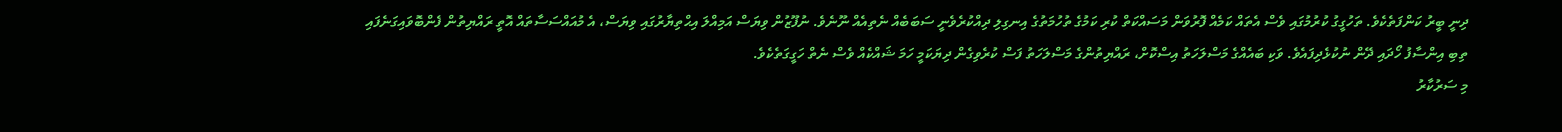ދިނީ ބީރު ކަންފަތެކެވެ. ތަހުގީގު ކުރުމުގައި ވެސް އެތައް ކަމެއް ފޮރުވަން މަސައްކަތް ކުރި ކަމުގެ ތުހުމަތުގެ އިނގިލި ދިއްކުރެވެނީ ސަބަބެއް ނެތިއެއް ނޫނެވެ. ނުފޫޒުން ވިޔަސް އަމިއްލަ އިޙްތިޔާރުގައި ވިޔަސް، އެ މުއައްސަސާތައް އޮތީ ރައްޔިތުން ފެންބޮވައިގަނެފައި ތިބި އިންސާފު ހޯދައި ދޭން ނުކުޅެދިފައެވެ. ވަކި ބައެއްގެ މަސްލަހަތު އިސްކޮށް، ރައްޔިތުންގެ މަސްލަހަތު ފަސް ކުރެވިގެން ދިޔަކަމީ ހަމަ ޝައްކެއް ވެސް ނެތް ހަގީގަތެކެވެ.
މި ސަރުކާރު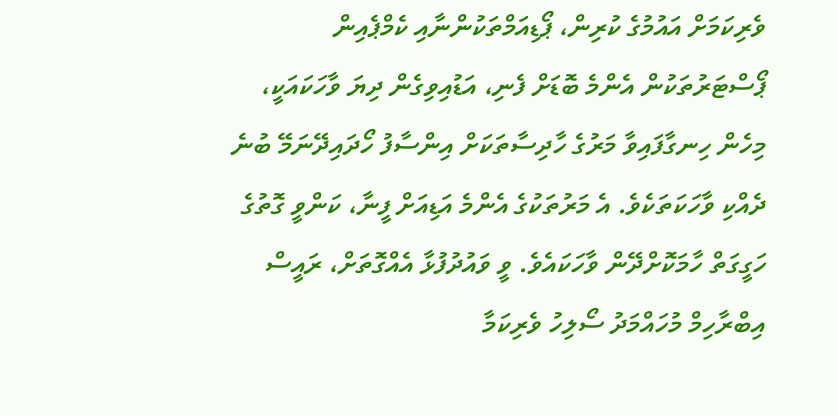ވެރިކަމަށް އައުމުގެ ކުރިން، ޕޯޑިއަމްތަކުންނާއި ކެމްޕެއިން ޕޯސްޓަރުތަކުން އެންމެ ބޮޑަށް ފެނި، އަޑުއިވިގެން ދިޔަ ވާހަކައަކީ، މިހެން ހިނގާފައިވާ މަރުގެ ހާދިސާތަކަށް އިންސާފު ހޯދައިދޭނަމޭ ބުނެ ދެއްކި ވާހަކަތަކެވެ. އެ މަރުތަކުގެ އެންމެ އަޑިއަށް ފީނާ، ކަންވީ ގޮތުގެ ހަގީގަތް ހާމަކޮށްދޭން ވާހަކައެވެ. ވީ ވައުދުފުޅާ އެއްގޮތަށް، ރައީސް އިބްރާހިމް މުހައްމަދު ސޯލިހު ވެރިކަމާ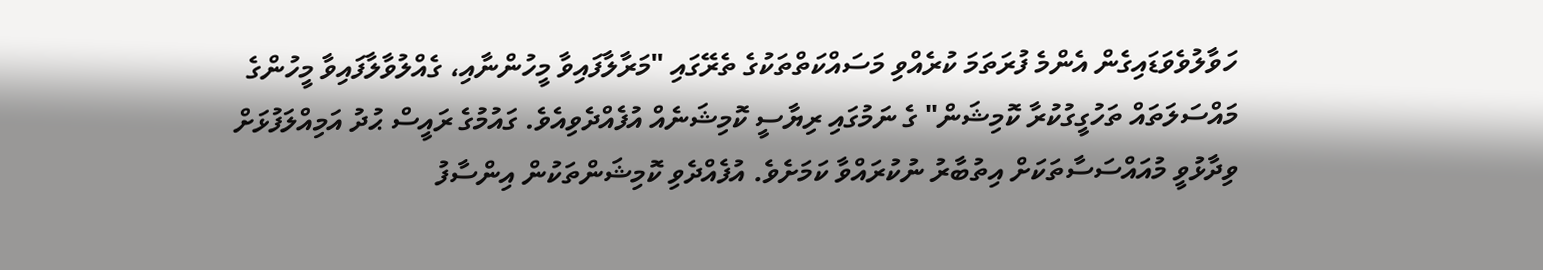ހަވާލުވެވަޑައިގެން އެންމެ ފުރަތަމަ ކުރެއްވި މަސައްކަތްތަކުގެ ތެރޭގައި "މަރާލާފައިވާ މީހުންނާއި، ގެއްލުވާލާފައިވާ މީހުންގެ މައްސަލަތައް ތަހުގީގުކުރާ ކޮމިޝަން" ގެ ނަމުގައި ރިޔާސީ ކޮމިޝަނެއް އުފެއްދެވިއެވެ. ގައުމުގެ ރައީސް ޙުދު އަމިއްލަފުޅަށް ވިދާޅުވީ މުއައްސަސާތަކަށް އިތުބާރު ނުކުރައްވާ ކަމަށެވެ. އުފެއްދެވި ކޮމިޝަންތަކުން އިންސާފު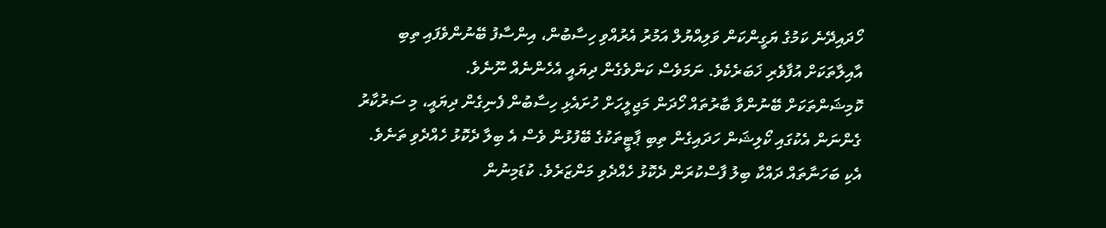ހޯދައިދޭނެ ކަމުގެ ޔަގީންކަން ވަލިއްޔުލް އަމުރު އެރުއްވި ހިސާބުން، އިންސާފު ބޭނުންވެފައި ތިބި އާއިލާތަކަށް އުފާވެރި ޚަބަރެކެވެ. ނަމަވެސް ކަންވެގެން ދިޔައީ އެހެންނެއް ނޫނެވެ.
ކޮމިޝަންތަކަށް ބޭނުންވާ ބާރުތައް ހޯދަން މަޖިލީހަށް ހުށައެޅި ހިސާބުން ފެނިގެން ދިޔައީ، މި ސަރުކާރު ގެންނަން އެކުގައި ކޯލިޝަން ހަދައިގެން ތިބި ޕާޓީތަކުގެ ބޭފުޅުން ވެސް އެ ބިލާ ދެކޮޅު ހެއްދެވި ތަނެވެ. އެކި ބަހަނާތައް ދައްކާ ބިލު ފާސްކުރަން ދެކޮޅު ހެއްދެވި މަންޒަރެވެ. ކުޑަމިނުން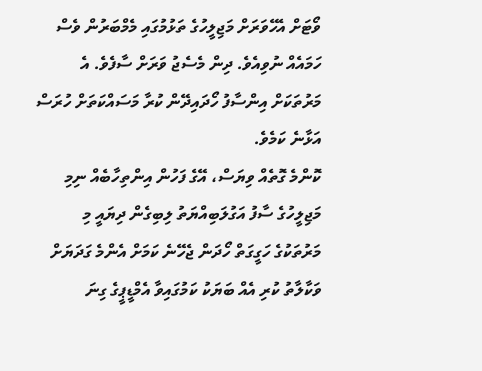ވޯޓަށް އެހޭވަރަށް މަޖިލީހުގެ ތަޅުމުގައި މެމްބަރުން ވެސް ހަމައެއް ނުވިއެވެ. ދިން މެސެޖު ވަރަށް ސާފެވެ. އެ މަރުތަކަށް އިންސާފު ހޯދައިދޭން ކުރާ މަސައްކަތަށް ހުރަސް އަޅާނެ ކަމެވެ.
ކޮންމެ ގޮތެއް ވިޔަސް، އޭގެ ފަހުން އިންތިހާބެއް ނިމި މަޖިލީހުގެ ސާފު އަގުލަބިއްޔަތު ލިބިގެން ދިޔައީ މި މަރުތަކުގެ ހަގީގަތް ހޯދަން ޖެހޭނެ ކަމަށް އެންމެ ގަދަޔަށް ވަކާލާތު ކުރި އެއް ބަޔަކު ކަމުގައިވާ އެމްޑީޕީގެ ގިނަ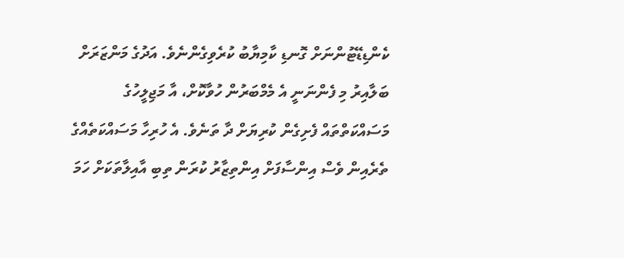ކެންޑިޑޭޓުންނަށް ގޮނޑި ކާމިޔާބު ކުރެވިގެންނެވެ. އަދުގެ މަންޒަރަށް ބަލާއިރު މި ފެންނަނީ އެ މެމްބަރުން ހުވާކޮށް، އާ މަޖިލީހުގެ މަސައްކަތްތައް ފެށިގެން ކުރިޔަށް ދާ ތަނެވެ. އެ ހުރިހާ މަސައްކަތެއްގެ ތެރެއިން ވެސް އިންސާފަށް އިންތިޒާރު ކުރަން ތިބި އާއިލާތަކަށް ހަމަ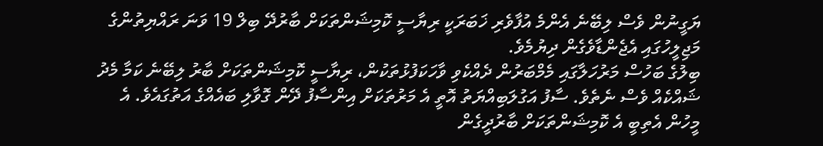ޔަގީނުން ވެސް ލިބޭނެ އެންމެ އުފާވެރި ޚަބަރަކީ ރިޔާސީ ކޮމިޝަންތަކަށް ބާރުދޭ ބިލް 19 ވަނަ ރައްޔިތުންގެ މަޖިލީހުގައި އެޖެންޑާވެގެން ދިޔުމެވެ.
ބިލުގެ ބަހުސް މަރުހަލާގައި މެމްބަރުން ދެއްކެވި ވާހަކަފުޅުތަކުން، ރިޔާސީ ކޮމިޝަންތަކަށް ބާރު ލިބޭނެ ކަމާ މެދު ޝައްކެއް ވެސް ނެތެވެ. ސާފު އަގުލަބިއްޔަތު އޮތީ އެ މަރުތަކަށް އިންސާފު ދޭން ގޮވާލި ބައެއްގެ އަތުގައެވެ. އެ މީހުން އެތިބީ އެ ކޮމިޝަންތަކަށް ބާރުދީގެން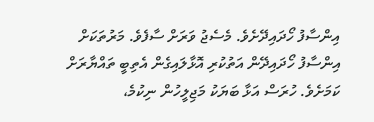އިންސާފު ހޯދައިދޭށެވެ. މެސެޖު ވަރަށް ސާފެވެ. މަރުތަކަށް އިންސާފު ހޯދައިދޭން އަތުކުރި އޮޅާލައިގެން އެތިބީ ތައްޔާރަށް ކަމަށެވެ. ހުރަސް އަޅާ ބަޔަކު މަޖިލީހުން ނިކުމެ،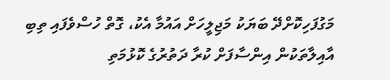މަގުފަހިކޮށްދޭ ބަޔަކު މަޖިލީހަށް އައުމާ އެކު، ގޮތް ހުސްވެފައި ތިބި އާއިލާތަކުން އިންސާފަށް ކުރާ ދަތުރުގެ ކޮޅުމަތި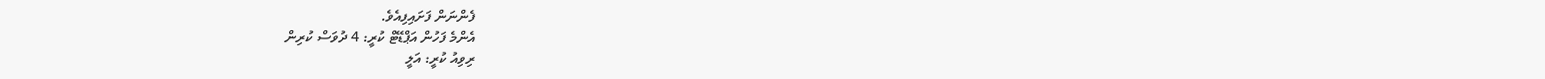ފެންނަން ފަށައިފިއެވެ.
އެންމެ ފަހުން އަޕްޑޭޓް ކުރީ: 4 ދުވަސް ކުރިން
ރިވިއު ކުރީ: އަލީ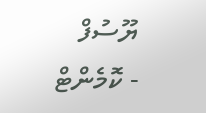ޔޫސުފް
- ކޮމެންޓް